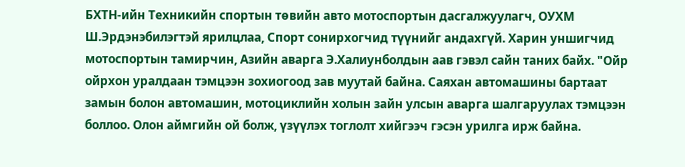БХТН-ийн Техникийн спортын төвийн авто мотоспортын дасгалжуулагч, ОУХМ Ш.Эрдэнэбилэгтэй ярилцлаа, Спорт сонирхогчид түүнийг андахгүй. Харин уншигчид мотоспортын тамирчин, Азийн аварга Э.Халиунболдын аав гэвэл сайн таних байх. "Ойр ойрхон уралдаан тэмцээн зохиогоод зав муутай байна. Саяхан автомашины бартаат замын болон автомашин, мотоциклийн холын зайн улсын аварга шалгаруулах тэмцээн боллоо. Олон аймгийн ой болж, үзүүлэх тоглолт хийгээч гэсэн урилга ирж байна.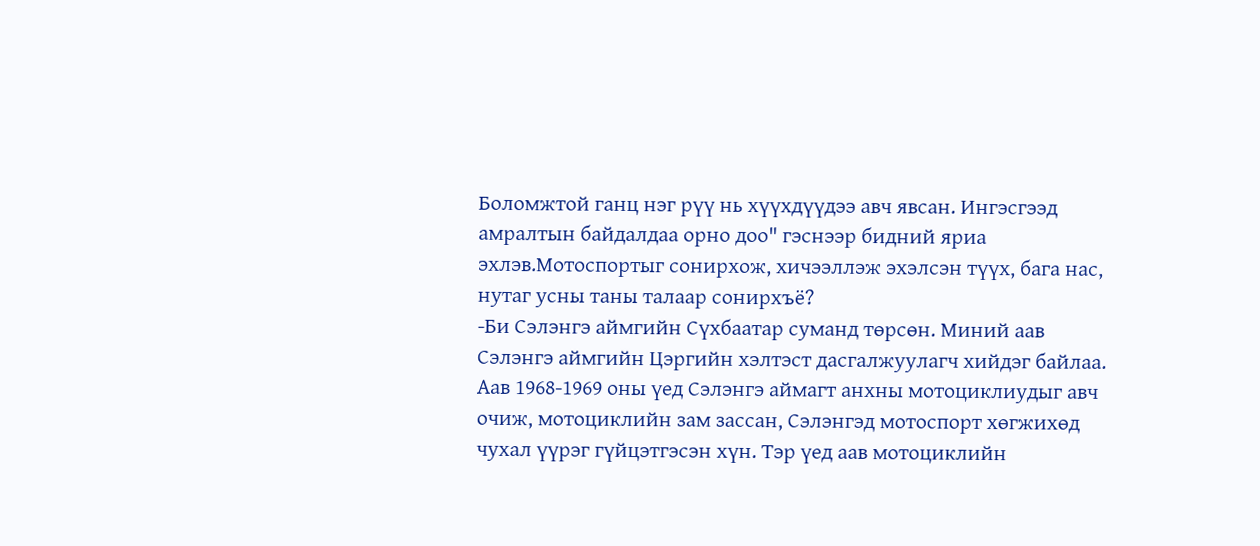Боломжтой ганц нэг рүү нь хүүхдүүдээ авч явсан. Ингэсгээд амралтын байдалдаа орно доо" гэснээр бидний яриа эхлэв.Мотоспортыг сонирхож, хичээллэж эхэлсэн түүх, бага нас, нутаг усны таны талаар сонирхъё?
-Би Сэлэнгэ аймгийн Сүхбаатар суманд төрсөн. Миний аав Сэлэнгэ аймгийн Цэргийн хэлтэст дасгалжуулагч хийдэг байлаа. Аав 1968-1969 оны үед Сэлэнгэ аймагт анхны мотоциклиудыг авч очиж, мотоциклийн зам зассан, Сэлэнгэд мотоспорт хөгжихөд чухал үүрэг гүйцэтгэсэн хүн. Тэр үед аав мотоциклийн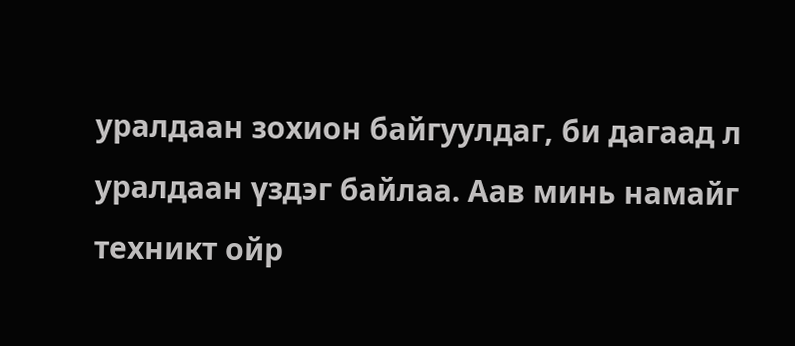уралдаан зохион байгуулдаг, би дагаад л уралдаан үздэг байлаа. Аав минь намайг техникт ойр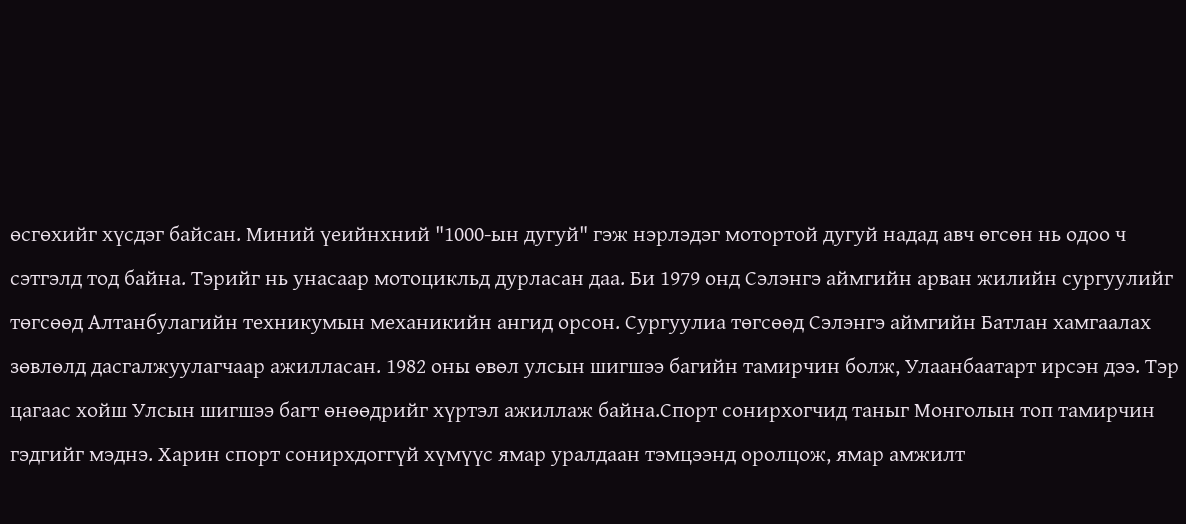өсгөхийг хүсдэг байсан. Миний үеийнхний "1000-ын дугуй" гэж нэрлэдэг мотортой дугуй надад авч өгсөн нь одоо ч сэтгэлд тод байна. Тэрийг нь унасаар мотоцикльд дурласан даа. Би 1979 онд Сэлэнгэ аймгийн арван жилийн сургуулийг төгсөөд Алтанбулагийн техникумын механикийн ангид орсон. Сургуулиа төгсөөд Сэлэнгэ аймгийн Батлан хамгаалах зөвлөлд дасгалжуулагчаар ажилласан. 1982 оны өвөл улсын шигшээ багийн тамирчин болж, Улаанбаатарт ирсэн дээ. Тэр цагаас хойш Улсын шигшээ багт өнөөдрийг хүртэл ажиллаж байна.Спорт сонирхогчид таныг Монголын топ тамирчин гэдгийг мэднэ. Харин спорт сонирхдоггүй хүмүүс ямар уралдаан тэмцээнд оролцож, ямар амжилт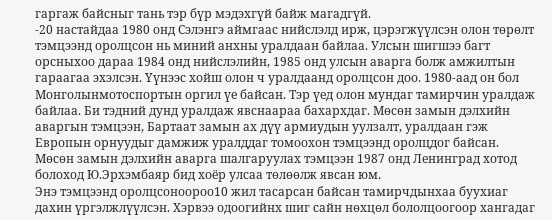гаргаж байсныг тань тэр бүр мэдэхгүй байж магадгүй.
-20 настайдаа 1980 онд Сэлэнгэ аймгаас нийслэлд ирж, цэрэгжүүлсэн олон төрөлт тэмцээнд оролцсон нь миний анхны уралдаан байлаа. Улсын шигшээ багт орсныхоо дараа 1984 онд нийслэлийн, 1985 онд улсын аварга болж амжилтын гараагаа эхэлсэн. Үүнээс хойш олон ч уралдаанд оролцсон доо. 1980-аад он бол Монголынмотоспортын оргил үе байсан. Тэр үед олон мундаг тамирчин уралдаж байлаа. Би тэдний дунд уралдаж явснаараа бахархдаг. Мөсөн замын дэлхийн аваргын тэмцээн, Бартаат замын ах дүү армиудын уулзалт, уралдаан гэж Европын орнуудыг дамжиж уралддаг томоохон тэмцээнд оролцдог байсан. Мөсөн замын дэлхийн аварга шалгаруулах тэмцээн 1987 онд Ленинград хотод болоход Ю.Эрхэмбаяр бид хоёр улсаа төлөөлж явсан юм.
Энэ тэмцээнд оролцсоноороо10 жил тасарсан байсан тамирчдынхаа буухиаг дахин үргэлжлүүлсэн. Хэрвээ одоогийнх шиг сайн нөхцөл бололцоогоор хангадаг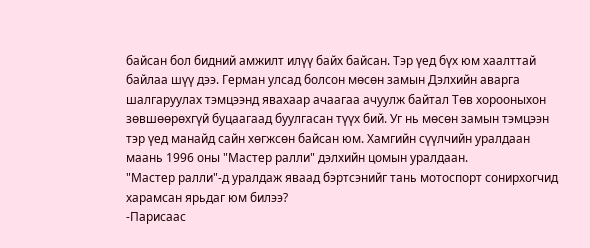байсан бол бидний амжилт илүү байх байсан. Тэр үед бүх юм хаалттай байлаа шүү дээ. Герман улсад болсон мөсөн замын Дэлхийн аварга шалгаруулах тэмцээнд явахаар ачаагаа ачуулж байтал Төв хорооныхон зөвшөөрөхгүй буцаагаад буулгасан түүх бий. Уг нь мөсөн замын тэмцээн тэр үед манайд сайн хөгжсөн байсан юм. Хамгийн сүүлчийн уралдаан маань 1996 оны "Мастер ралли" дэлхийн цомын уралдаан.
"Мастер ралли"-д уралдаж яваад бэртсэнийг тань мотоспорт сонирхогчид харамсан ярьдаг юм билээ?
-Парисаас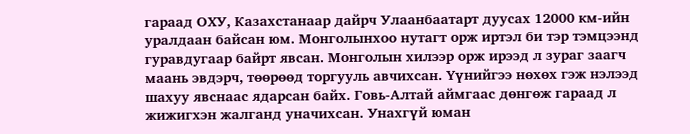гараад ОХУ, Казахстанаар дайрч Улаанбаатарт дуусах 12000 км-ийн уралдаан байсан юм. Монголынхоо нутагт орж иртэл би тэр тэмцээнд гуравдугаар байрт явсан. Монголын хилээр орж ирээд л зураг заагч маань эвдэрч, төөрөөд торгууль авчихсан. Үүнийгээ нөхөх гэж нэлээд шахуу явснаас ядарсан байх. Говь-Алтай аймгаас дөнгөж гараад л жижигхэн жалганд уначихсан. Унахгүй юман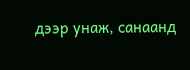дээр унаж, санаанд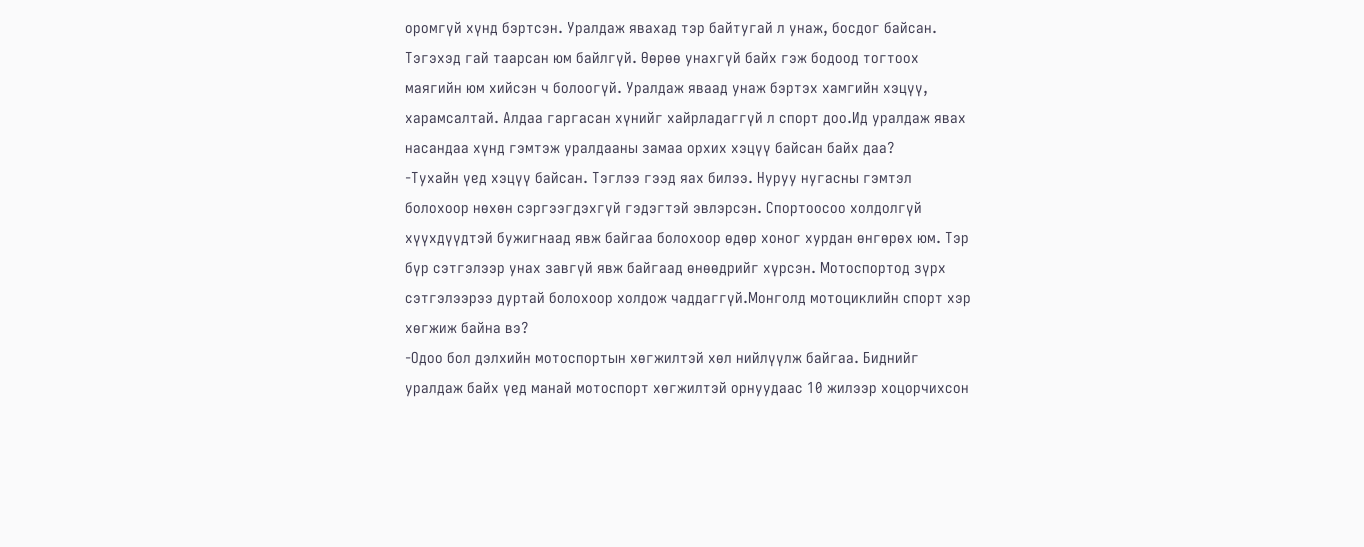оромгүй хүнд бэртсэн. Уралдаж явахад тэр байтугай л унаж, босдог байсан. Тэгэхэд гай таарсан юм байлгүй. Өөрөө унахгүй байх гэж бодоод тогтоох маягийн юм хийсэн ч болоогүй. Уралдаж яваад унаж бэртэх хамгийн хэцүү, харамсалтай. Алдаа гаргасан хүнийг хайрладаггүй л спорт доо.Ид уралдаж явах насандаа хүнд гэмтэж уралдааны замаа орхих хэцүү байсан байх даа?
-Тухайн үед хэцүү байсан. Тэглээ гээд яах билээ. Нуруу нугасны гэмтэл болохоор нөхөн сэргээгдэхгүй гэдэгтэй эвлэрсэн. Спортоосоо холдолгүй хүүхдүүдтэй бужигнаад явж байгаа болохоор өдөр хоног хурдан өнгөрөх юм. Тэр бүр сэтгэлээр унах завгүй явж байгаад өнөөдрийг хүрсэн. Мотоспортод зүрх сэтгэлээрээ дуртай болохоор холдож чаддаггүй.Монголд мотоциклийн спорт хэр хөгжиж байна вэ?
-Одоо бол дэлхийн мотоспортын хөгжилтэй хөл нийлүүлж байгаа. Биднийг уралдаж байх үед манай мотоспорт хөгжилтэй орнуудаас 10 жилээр хоцорчихсон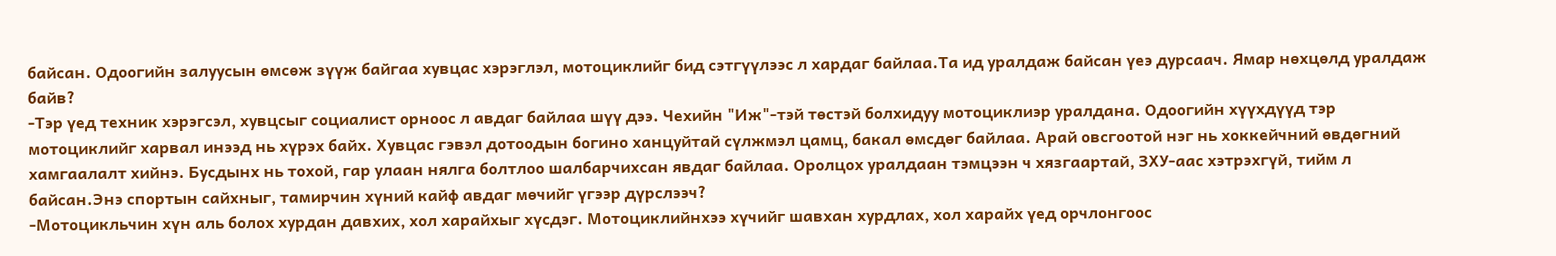байсан. Одоогийн залуусын өмсөж зүүж байгаа хувцас хэрэглэл, мотоциклийг бид сэтгүүлээс л хардаг байлаа.Та ид уралдаж байсан үеэ дурсаач. Ямар нөхцөлд уралдаж байв?
-Тэр үед техник хэрэгсэл, хувцсыг социалист орноос л авдаг байлаа шүү дээ. Чехийн "Иж"-тэй төстэй болхидуу мотоциклиэр уралдана. Одоогийн хүүхдүүд тэр мотоциклийг харвал инээд нь хүрэх байх. Хувцас гэвэл дотоодын богино ханцуйтай сүлжмэл цамц, бакал өмсдөг байлаа. Арай овсгоотой нэг нь хоккейчний өвдөгний хамгаалалт хийнэ. Бусдынх нь тохой, гар улаан нялга болтлоо шалбарчихсан явдаг байлаа. Оролцох уралдаан тэмцээн ч хязгаартай, ЗХУ-аас хэтрэхгүй, тийм л байсан.Энэ спортын сайхныг, тамирчин хүний кайф авдаг мөчийг үгээр дүрслээч?
-Мотоцикльчин хүн аль болох хурдан давхих, хол харайхыг хүсдэг. Мотоциклийнхээ хүчийг шавхан хурдлах, хол харайх үед орчлонгоос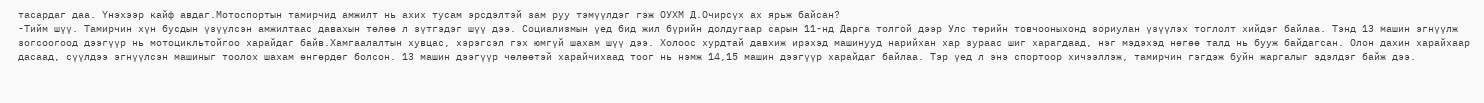тасардаг даа. Үнэхээр кайф авдаг.Мотоспортын тамирчид амжилт нь ахих тусам эрсдэлтэй зам руу тэмүүлдэг гэж ОУХМ Д.Очирсүх ах ярьж байсан?
-Тийм шүү. Тамирчин хүн бусдын үзүүлсэн амжилтаас давахын төлөө л зүтгэдэг шүү дээ. Социализмын үед бид жил бүрийн долдугаар сарын 11-нд Дарга толгой дээр Улс төрийн товчооныхонд зориулан үзүүлэх тоглолт хийдэг байлаа. Тэнд 13 машин эгнүүлж зогсоогоод дээгүүр нь мотоцикльтойгоо харайдаг байв.Хамгаалалтын хувцас, хэрэгсэл гэх юмгүй шахам шүү дээ. Холоос хурдтай давхиж ирэхэд машинууд нарийхан хар зураас шиг харагдаад, нэг мэдэхэд нөгөө талд нь бууж байдагсан. Олон дахин харайхаар дасаад, сүүлдээ эгнүүлсэн машиныг тоолох шахам өнгөрдөг болсон. 13 машин дээгүүр чөлөөтэй харайчихаад тоог нь нэмж 14,15 машин дээгүүр харайдаг байлаа. Тэр үед л энэ спортоор хичээллэж, тамирчин гэгдэж буйн жаргалыг эдэлдэг байж дээ.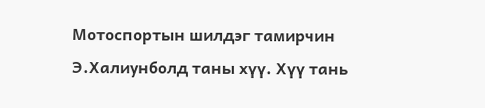Мотоспортын шилдэг тамирчин Э.Халиунболд таны хүү. Хүү тань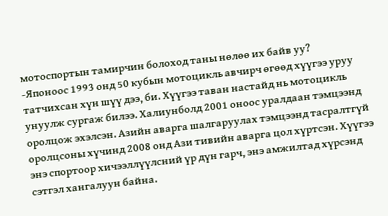мотоспортын тамирчин болоход таны нөлөө их байв уу?
-Японоос 1993 онд 50 кубын мотоцикль авчирч өгөөд хүүгээ уруу татчихсан хүн шүү дээ, би. Хүүгээ таван настайд нь мотоцикль унуулж сургаж билээ. Халиунболд 2001 оноос уралдаан тэмцээнд оролцож эхэлсэн. Азийн аварга шалгаруулах тэмцээнд тасралтгүй оролцсоны хүчинд 2008 онд Ази тивийн аварга цол хүртсэн. Хүүгээ энэ спортоор хичээллүүлсний үр дүн гарч, энэ амжилтад хүрсэнд сэтгэл хангалуун байна.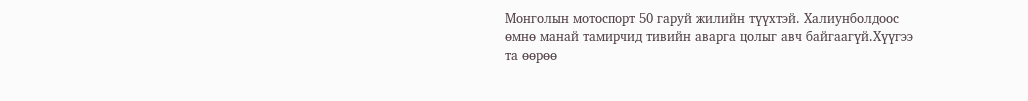Монголын мотоспорт 50 гаруй жилийн түүхтэй. Халиунболдоос өмнө манай тамирчид тивийн аварга цолыг авч байгаагүй.Хүүгээ та өөрөө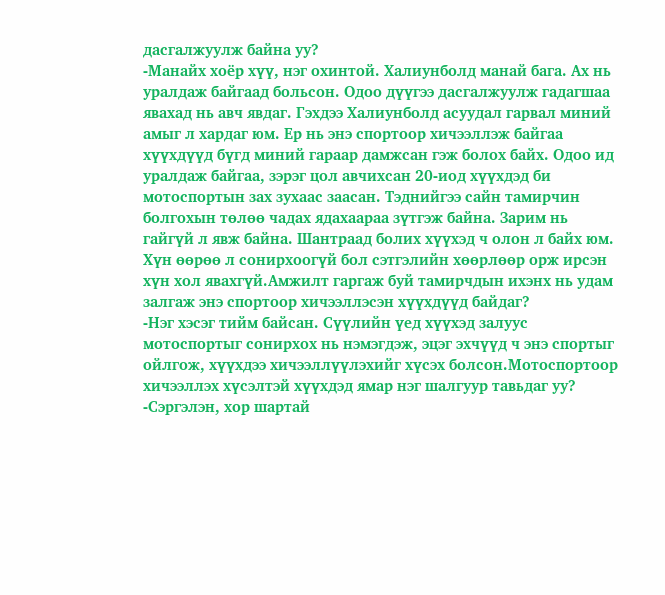дасгалжуулж байна уу?
-Манайх хоёр хүү, нэг охинтой. Халиунболд манай бага. Ах нь уралдаж байгаад больсон. Одоо дүүгээ дасгалжуулж гадагшаа явахад нь авч явдаг. Гэхдээ Халиунболд асуудал гарвал миний амыг л хардаг юм. Ер нь энэ спортоор хичээллэж байгаа хүүхдүүд бүгд миний гараар дамжсан гэж болох байх. Одоо ид уралдаж байгаа, зэрэг цол авчихсан 20-иод хүүхдэд би мотоспортын зах зухаас заасан. Тэднийгээ сайн тамирчин болгохын төлөө чадах ядахаараа зүтгэж байна. Зарим нь гайгүй л явж байна. Шантраад болих хүүхэд ч олон л байх юм. Хүн өөрөө л сонирхоогүй бол сэтгэлийн хөөрлөөр орж ирсэн хүн хол явахгүй.Амжилт гаргаж буй тамирчдын ихэнх нь удам залгаж энэ спортоор хичээллэсэн хүүхдүүд байдаг?
-Нэг хэсэг тийм байсан. Сүүлийн үед хүүхэд залуус мотоспортыг сонирхох нь нэмэгдэж, эцэг эхчүүд ч энэ спортыг ойлгож, хүүхдээ хичээллүүлэхийг хүсэх болсон.Мотоспортоор хичээллэх хүсэлтэй хүүхдэд ямар нэг шалгуур тавьдаг уу?
-Сэргэлэн, хор шартай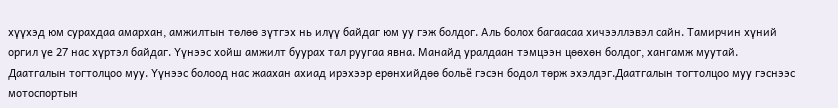хүүхэд юм сурахдаа амархан, амжилтын төлөө зүтгэх нь илүү байдаг юм уу гэж болдог. Аль болох багаасаа хичээллэвэл сайн. Тамирчин хүний оргил үе 27 нас хүртэл байдаг. Үүнээс хойш амжилт буурах тал руугаа явна. Манайд уралдаан тэмцээн цөөхөн болдог, хангамж муутай. Даатгалын тогтолцоо муу. Үүнээс болоод нас жаахан ахиад ирэхээр ерөнхийдөө больё гэсэн бодол төрж эхэлдэг.Даатгалын тогтолцоо муу гэснээс мотоспортын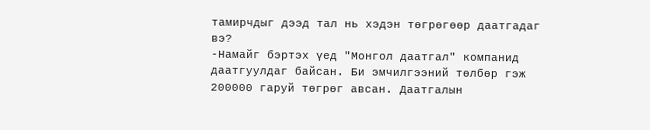тамирчдыг дээд тал нь хэдэн төгрөгөөр даатгадаг вэ?
-Намайг бэртэх үед "Монгол даатгал" компанид даатгуулдаг байсан. Би эмчилгээний төлбөр гэж 200000 гаруй төгрөг авсан. Даатгалын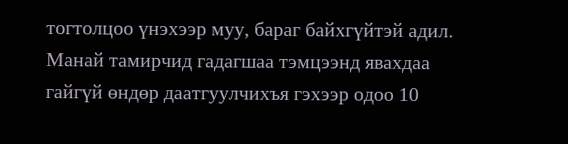тогтолцоо үнэхээр муу, бараг байхгүйтэй адил. Манай тамирчид гадагшаа тэмцээнд явахдаа гайгүй өндөр даатгуулчихъя гэхээр одоо 10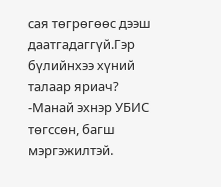сая төгрөгөөс дээш даатгадаггүй.Гэр бүлийнхээ хүний талаар яриач?
-Манай эхнэр УБИС төгссөн, багш мэргэжилтэй.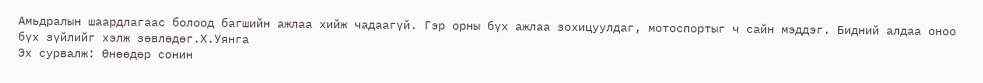Амьдралын шаардлагаас болоод багшийн ажлаа хийж чадаагүй. Гэр орны бүх ажлаа зохицуулдаг, мотоспортыг ч сайн мэддэг. Бидний алдаа оноо бүх зүйлийг хэлж зөвлөдөг.Х.Уянга
Эх сурвалж: Өнөөдөр сонин